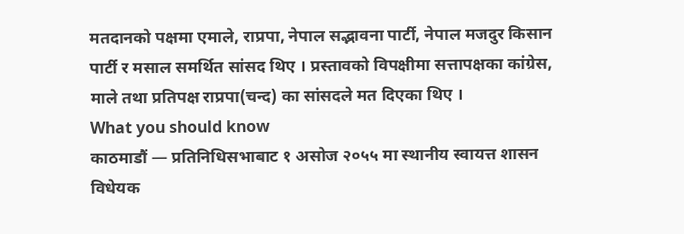मतदानको पक्षमा एमाले, राप्रपा, नेपाल सद्भावना पार्टी, नेपाल मजदुर किसान पार्टी र मसाल समर्थित सांसद थिए । प्रस्तावको विपक्षीमा सत्तापक्षका कांग्रेस, माले तथा प्रतिपक्ष राप्रपा(चन्द) का सांसदले मत दिएका थिए ।
What you should know
काठमाडौं — प्रतिनिधिसभाबाट १ असोज २०५५ मा स्थानीय स्वायत्त शासन विधेयक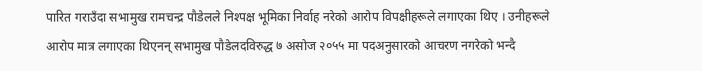पारित गराउँदा सभामुख रामचन्द्र पौडेलले निश्पक्ष भूमिका निर्वाह नरेको आरोप विपक्षीहरूले लगाएका थिए । उनीहरूले आरोप मात्र लगाएका थिएनन् सभामुख पौडेलदविरुद्ध ७ असोज २०५५ मा पदअनुसारको आचरण नगरेको भन्दै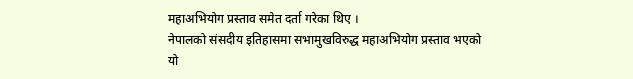महाअभियोग प्रस्ताव समेत दर्ता गरेका थिए ।
नेपालको संसदीय इतिहासमा सभामुखविरुद्ध महाअभियोग प्रस्ताव भएको यो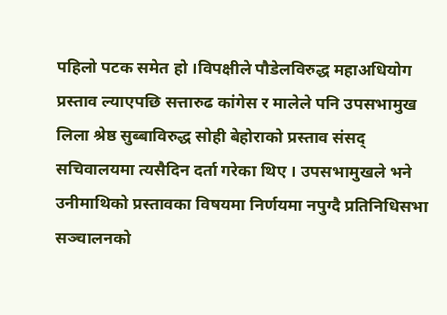पहिलो पटक समेत हो ।विपक्षीले पौडेलविरुद्ध महाअधियोग प्रस्ताव ल्याएपछि सत्तारुढ कांगेस र मालेले पनि उपसभामुख लिला श्रेष्ठ सुब्बाविरुद्ध सोही बेहोराको प्रस्ताव संसद् सचिवालयमा त्यसैदिन दर्ता गरेका थिए । उपसभामुखले भने उनीमाथिको प्रस्तावका विषयमा निर्णयमा नपुग्दै प्रतिनिधिसभा सञ्चालनको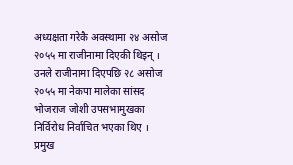अध्यक्षता गरेकै अवस्थामा २४ असोज २०५५ मा राजीनामा दिएकी थिइन् । उनले राजीनामा दिएपछि २८ असोज २०५५ मा नेकपा मालेका सांसद भोजराज जोशी उपसभामुखका निर्विरोध निर्वाचित भएका थिए । प्रमुख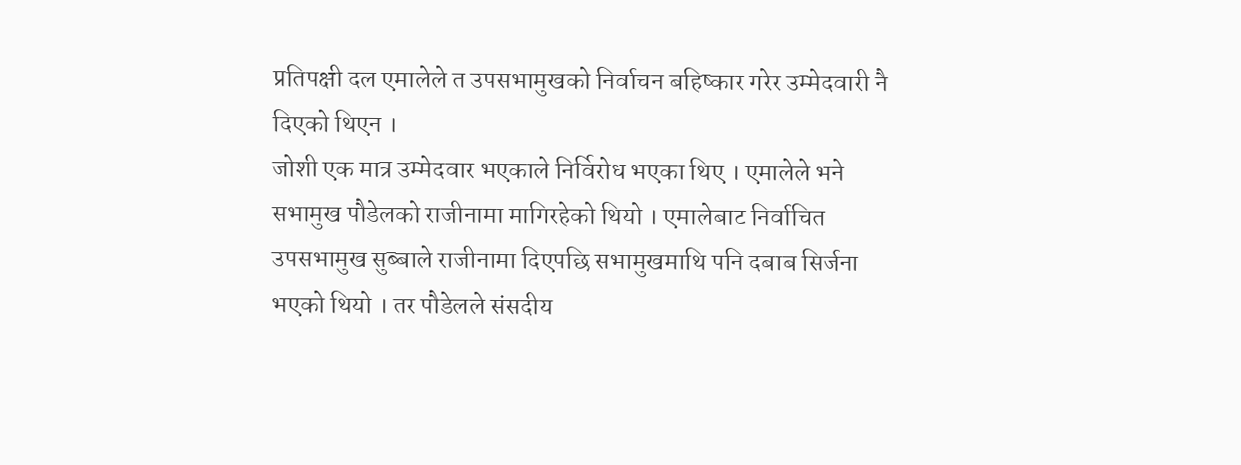प्रतिपक्षी दल एमालेले त उपसभामुखको निर्वाचन बहिष्कार गरेर उम्मेदवारी नै दिएको थिएन ।
जोशी एक मात्र उम्मेदवार भएकाले निर्विरोध भएका थिए । एमालेले भने सभामुख पौडेलको राजीनामा मागिरहेको थियो । एमालेबाट निर्वाचित उपसभामुख सुब्बाले राजीनामा दिएपछि सभामुखमाथि पनि दबाब सिर्जना भएको थियो । तर पौडेलले संसदीय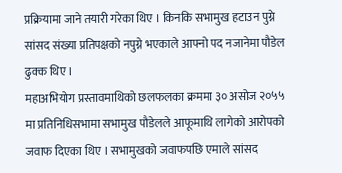प्रक्रियामा जाने तयारी गरेका थिए । किनकि सभामुख हटाउन पुग्ने सांसद संख्या प्रतिपक्षको नपुग्ने भएकाले आफ्नो पद नजानेमा पौडेल ढुक्क थिए ।
महाअभियोग प्रस्तावमाथिको छलफलका क्रममा ३० असोज २०५५ मा प्रतिनिधिसभामा सभामुख पौडेलले आफूमाथि लागेको आरोपको जवाफ दिएका थिए । सभामुखको जवाफपछि एमाले सांसद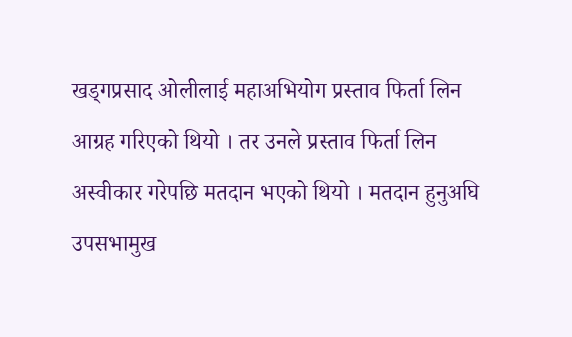खड्गप्रसाद ओलीलाई महाअभियोग प्रस्ताव फिर्ता लिन आग्रह गरिएको थियो । तर उनले प्रस्ताव फिर्ता लिन अस्वीकार गरेपछि मतदान भएको थियो । मतदान हुनुअघि उपसभामुख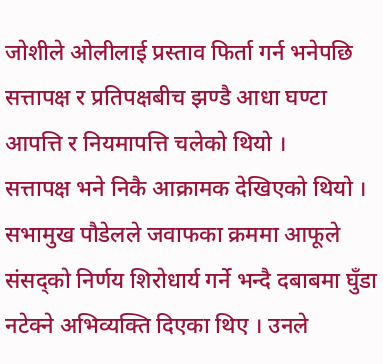जोशीले ओलीलाई प्रस्ताव फिर्ता गर्न भनेपछि सत्तापक्ष र प्रतिपक्षबीच झण्डै आधा घण्टा आपत्ति र नियमापत्ति चलेको थियो ।
सत्तापक्ष भने निकै आक्रामक देखिएको थियो । सभामुख पौडेलले जवाफका क्रममा आफूले संसद्को निर्णय शिरोधार्य गर्ने भन्दै दबाबमा घुँडा नटेक्ने अभिव्यक्ति दिएका थिए । उनले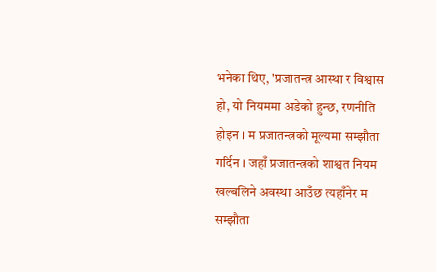भनेका थिए, 'प्रजातन्त्र आस्था र विश्वास हो, यो नियममा अडेको हुन्छ, रणनीति होइन । म प्रजातन्त्रको मूल्यमा सम्झौता गर्दिन । जहाँ प्रजातन्त्रको शाश्वत नियम खल्बलिने अवस्था आउँछ त्यहाँनेर म सम्झौता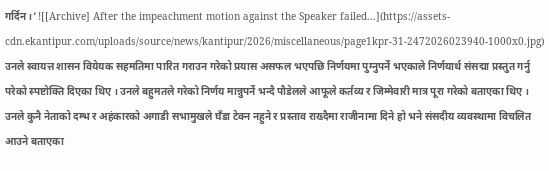गर्दिन ।’ ![[Archive] After the impeachment motion against the Speaker failed...](https://assets-cdn.ekantipur.com/uploads/source/news/kantipur/2026/miscellaneous/page1kpr-31-2472026023940-1000x0.jpg)
उनले स्वायत्त शासन वियेयक सहमतिमा पारित गराउन गरेको प्रयास असफल भएपछि निर्णयमा पुग्नुपर्ने भएकाले निर्णयार्थ संसद्मा प्रस्तुत गर्नु परेको स्पष्टोक्ति दिएका थिए । उनले बहुमतले गरेको निर्णय मान्नुपर्ने भन्दै पौडेलले आफूले कर्तव्य र जिम्मेवारी मात्र पूरा गरेको बताएका थिए । उनले कुनै नेताको दम्भ र अहंकारको अगाडी सभामुखले घँडा टेक्न नहुने र प्रस्ताव राख्दैमा राजीनामा दिने हो भने संसदीय व्यवस्थामा विचलित आउने बताएका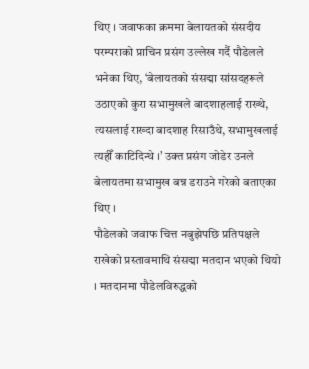थिए । जवाफका क्रममा बेलायतको संसदीय परम्पराको प्राचिन प्रसंग उल्लेख गर्दै पौडेलले भनेका थिए, ‘बेलायतको संसद्मा सांसदहरूले उठाएको कुरा सभामुखले बादशाहलाई राख्थे, त्यसलाई राख्दा बादशाह रिसाउँथे, सभामुखलाई त्यहीँ काटिदिन्थे ।’ उक्त प्रसंग जोडेर उनले बेलायतमा सभामुख बन्न डराउने गरेको बताएका थिए ।
पौडेलको जवाफ चित्त नबुझेपछि प्रतिपक्षले राखेको प्रस्तावमाथि संसद्मा मतदान भएको थियो । मतदानमा पौडेलविरुद्धको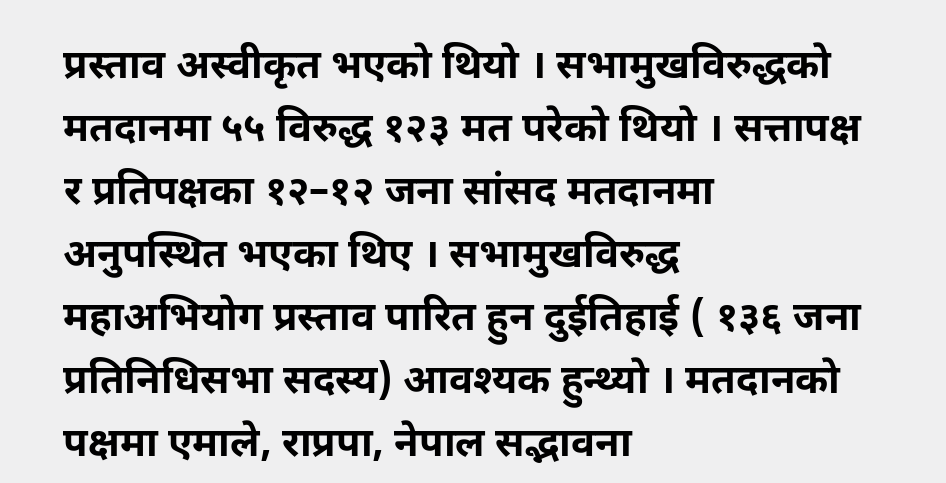प्रस्ताव अस्वीकृत भएको थियो । सभामुखविरुद्धको मतदानमा ५५ विरुद्ध १२३ मत परेको थियो । सत्तापक्ष र प्रतिपक्षका १२–१२ जना सांसद मतदानमा अनुपस्थित भएका थिए । सभामुखविरुद्ध महाअभियोग प्रस्ताव पारित हुन दुईतिहाई ( १३६ जना प्रतिनिधिसभा सदस्य) आवश्यक हुन्थ्यो । मतदानको पक्षमा एमाले, राप्रपा, नेपाल सद्भावना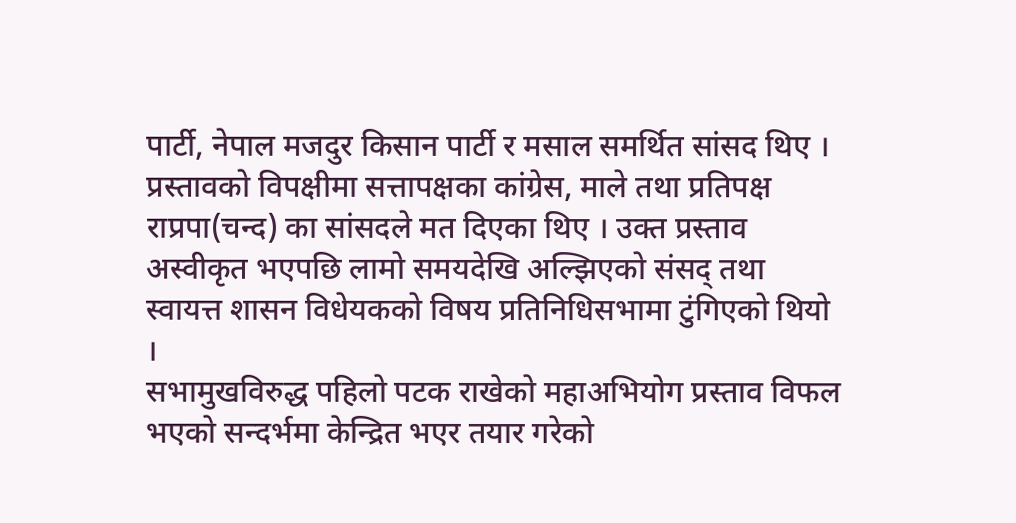पार्टी, नेपाल मजदुर किसान पार्टी र मसाल समर्थित सांसद थिए । प्रस्तावको विपक्षीमा सत्तापक्षका कांग्रेस, माले तथा प्रतिपक्ष राप्रपा(चन्द) का सांसदले मत दिएका थिए । उक्त प्रस्ताव अस्वीकृत भएपछि लामो समयदेखि अल्झिएको संसद् तथा स्वायत्त शासन विधेयकको विषय प्रतिनिधिसभामा टुंगिएको थियो ।
सभामुखविरुद्ध पहिलो पटक राखेको महाअभियोग प्रस्ताव विफल भएको सन्दर्भमा केन्द्रित भएर तयार गरेको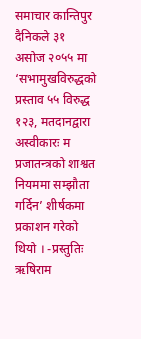समाचार कान्तिपुर दैनिकले ३१ असोज २०५५ मा ‘सभामुखविरुद्धको प्रस्ताव ५५ विरुद्ध १२३, मतदानद्वारा अस्वीकारः म प्रजातन्त्रको शाश्वत नियममा सम्झौता गर्दिन’ शीर्षकमा प्रकाशन गरेको थियो । -प्रस्तुतिः ऋषिराम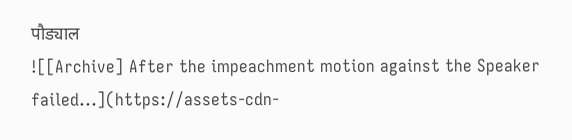पौड्याल
![[Archive] After the impeachment motion against the Speaker failed...](https://assets-cdn-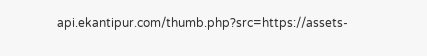api.ekantipur.com/thumb.php?src=https://assets-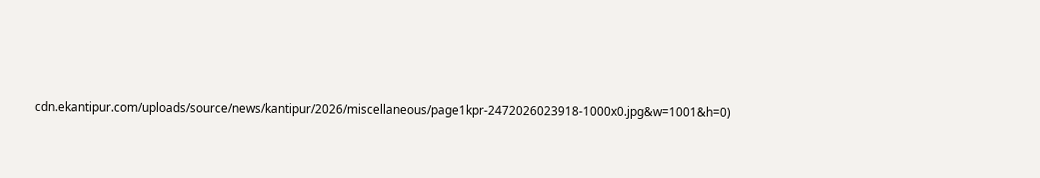cdn.ekantipur.com/uploads/source/news/kantipur/2026/miscellaneous/page1kpr-2472026023918-1000x0.jpg&w=1001&h=0)